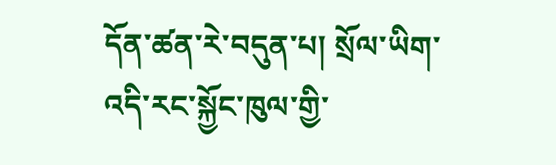དོན་ཚན་རེ་བདུན་པ། སྲོལ་ཡིག་འདི་རང་སྐྱོང་ཁུལ་གྱི་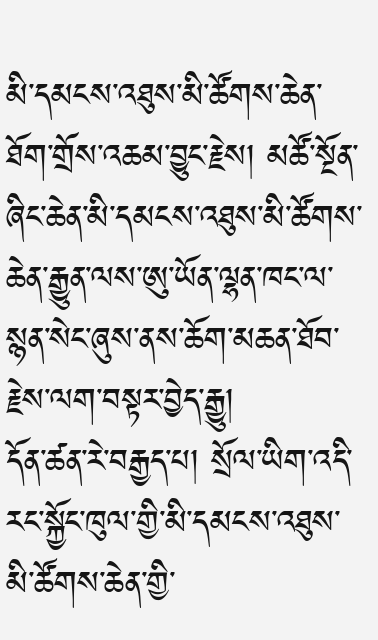མི་དམངས་འཐུས་མི་ཚོགས་ཆེན་ཐོག་གྲོས་འཆམ་བྱུང་རྗེས། མཚོ་སྔོན་ཞིང་ཆེན་མི་དམངས་འཐུས་མི་ཚོགས་ཆེན་རྒྱུན་ལས་ཨུ་ཡོན་ལྷན་ཁང་ལ་སྙན་སེང་ཞུས་ནས་ཆོག་མཆན་ཐོབ་རྗེས་ལག་བསྟར་བྱེད་རྒྱུ།
དོན་ཚན་རེ་བརྒྱད་པ། སྲོལ་ཡིག་འདི་རང་སྐྱོང་ཁུལ་གྱི་མི་དམངས་འཐུས་མི་ཚོགས་ཆེན་གྱི་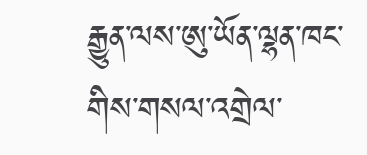རྒྱུན་ལས་ཨུ་ཡོན་ལྷན་ཁང་གིས་གསལ་འགྲེལ་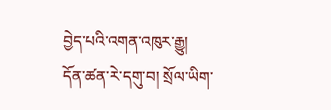བྱེད་པའི་འགན་འཁུར་རྒྱུ།
དོན་ཚན་རེ་དགུ་བ། སྲོལ་ཡིག་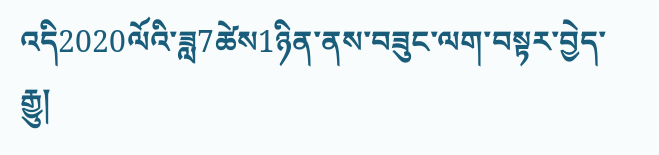འདི2020ལོའི་ཟླ7ཚེས1ཉིན་ནས་བཟུང་ལག་བསྟར་བྱེད་རྒྱུ།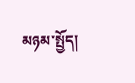མཉམ་སྤྱོད།